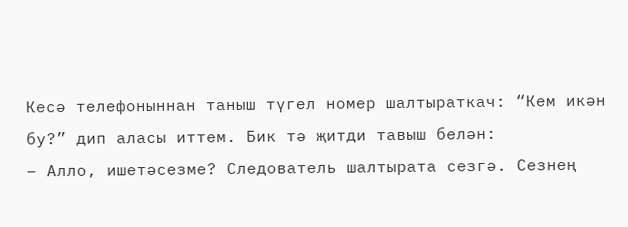Кесә телефоныннан таныш түгел номер шалтыраткач: “Кем икән бу?” дип аласы иттем. Бик тә җитди тавыш белән:
– Алло, ишетәсезме? Следователь шалтырата сезгә. Сезнең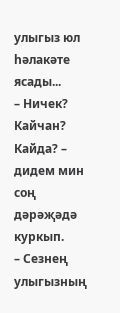улыгыз юл һәлакәте ясады...
– Ничек? Кайчан? Кайда? – дидем мин соң дәрәҗәдә куркып.
– Сезнең улыгызның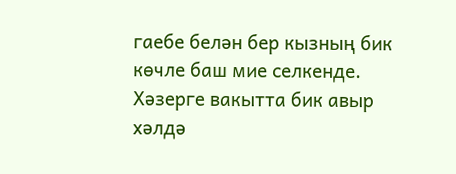гаебе белән бер кызның бик көчле баш мие селкенде. Хәзерге вакытта бик авыр хәлдә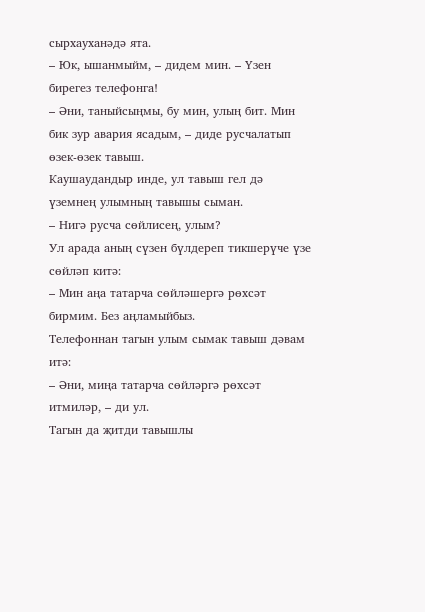сырхауханәдә ята.
– Юк, ышанмыйм, – дидем мин. – Үзен бирегез телефонга!
– Әни, таныйсыңмы, бу мин, улың бит. Мин бик зур авария ясадым, – диде русчалатып өзек-өзек тавыш.
Каушаудандыр инде, ул тавыш гел дә үземнең улымның тавышы сыман.
– Нигә русча сөйлисең, улым?
Ул арада аның сүзен бүлдереп тикшерүче үзе сөйләп китә:
– Мин аңа татарча сөйләшергә рөхсәт бирмим. Без аңламыйбыз.
Телефоннан тагын улым сымак тавыш дәвам итә:
– Әни, миңа татарча сөйләргә рөхсәт итмиләр, – ди ул.
Тагын да җитди тавышлы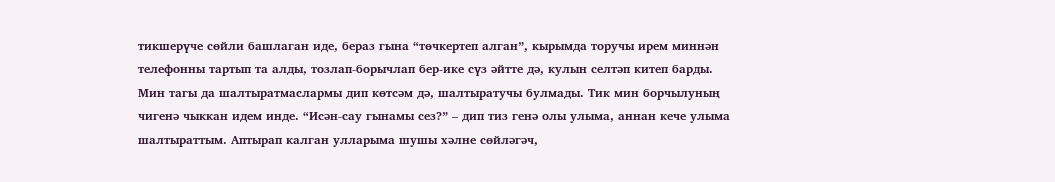тикшерүче сөйли башлаган иде, бераз гына “төчкертеп алган”, кырымда торучы ирем миннән телефонны тартып та алды, тозлап-борычлап бер-ике сүз әйтте дә, кулын селтәп китеп барды.
Мин тагы да шалтыратмаслармы дип көтсәм дә, шалтыратучы булмады. Тик мин борчылуның чигенә чыккан идем инде. “Исән-сау гынамы сез?” – дип тиз генә олы улыма, аннан кече улыма шалтыраттым. Аптырап калган улларыма шушы хәлне сөйләгәч,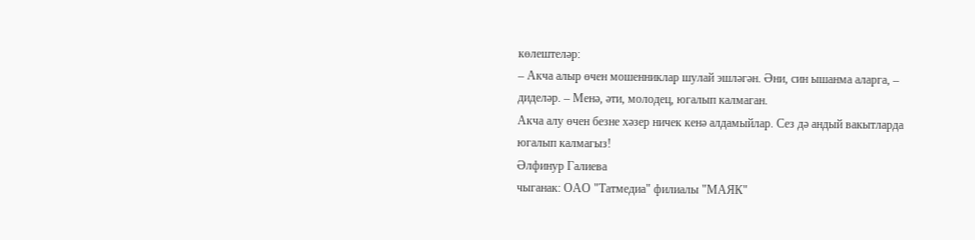көлештеләр:
– Акча алыр өчен мошенниклар шулай эшләгән. Әни, син ышанма аларга, – диделәр. – Менә, әти, молодец, югалып калмаган.
Акча алу өчен безне хәзер ничек кенә алдамыйлар. Сез дә андый вакытларда югалып калмагыз!
Әлфинур Галиева
чыганак: ОАО "Татмедиа" филиалы "МАЯК"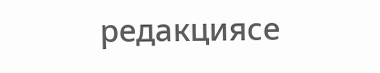редакциясе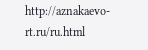http://aznakaevo-rt.ru/ru.html